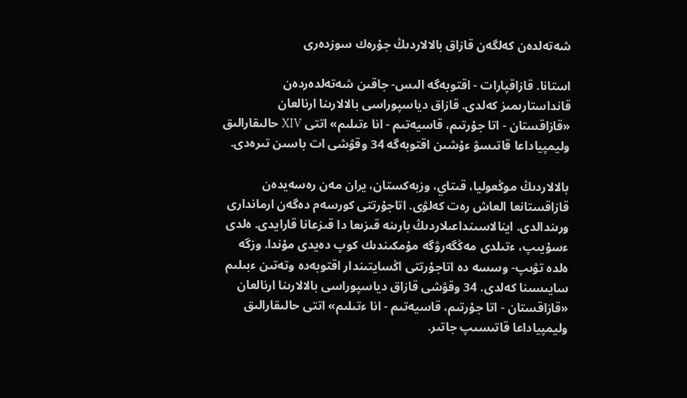شەتەلدەن كەلگەن قازاق بالالاردىڭ جۇرەك سوزدەرى

استانا. قازاقپارات - اقتوبەگە الىس- جاقىن شەتەلدەردەن قانداستارىمىز كەلدى. قازاق دياسپوراسى بالالارىنا ارنالعان «قازاقستان - اتا جۇرتىم، قاسيەتىم - انا ءتىلىم» اتتى XIV حالىقارالىق وليمپياداعا قاتىسۋ ءۇشىن اقتوبەگە 34 وقۋشى ات باسىن تىرەدى.

بالالاردىڭ موڭعوليا، قىتاي، وزبەكستان، يران مەن رەسەيدەن قازاقستانعا العاش رەت كەلۋى. اتاجۇرتتى كورسەم دەگەن ارماندارى ورىندالدى. اينالاسىنداعىلاردىڭ بارىنە قىزىعا دا قىزعانا قارايدى. ەلدى ءسۇيىپ، ءتىلدى مەڭگەرۋگە مۇمكىندىك كوپ دەيدى مۇندا. وزگە ەلدە تۋىپ- وسسە دە اتاجۇرتتى اڭسايتىندار اقتوبەدە وتەتىن ءبىلىم سايىسىنا كەلدى. 34 وقۋشى قازاق دياسپوراسى بالالارىنا ارنالعان «قازاقستان - اتا جۇرتىم، قاسيەتىم - انا ءتىلىم» اتتى حالىقارالىق وليمپياداعا قاتىسىپ جاتىر.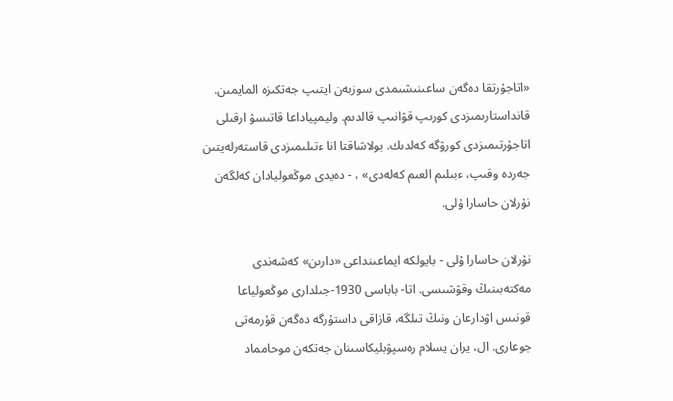«اتاجۇرتقا دەگەن ساعىنىشىمدى سوزبەن ايتىپ جەتكىزە المايمىن. قانداستارىمىزدى كورىپ قۋانىپ قالدىم. وليمپياداعا قاتىسۋ ارقىلى اتاجۇرتىمىزدى كورۋگە كەلدىك. بولاشاقتا انا ءتىلىمىزدى قاستەرلەيتىن جەردە وقىپ، ءبىلىم العىم كەلەدى» ، - دەيدى موڭعوليادان كەلگەن نۇرلان حاسارا ۇلى.

نۇرلان حاسارا ۇلى - بايولكە ايماعىنداعى «دارىن» كەشەندى مەكتەبىنىڭ وقۋشىسى. اتا- باباسى 1930-جىلدارى موڭعولياعا قونىس اۋدارعان ونىڭ تىلگە، قازاقى داستۇرگە دەگەن قۇرمەتى جوعارى. ال، يران يسلام رەسپۋبليكاسىنان جەتكەن موحامماد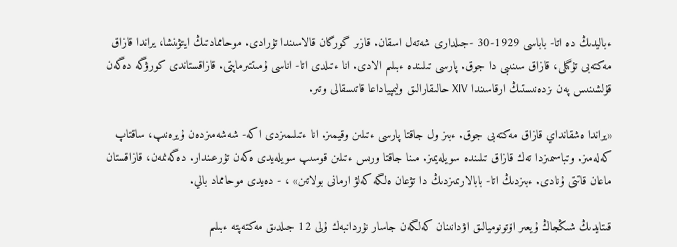ءباليدىڭ دە اتا- باباسى 1929-30 -جىلدارى شەتەل اسقان. قازىر گورگان قالاسىندا تۇرادى. موحاممادتىڭ ايتۋىنشا، يراندا قازاق مەكتەبى تۇگىلى، قازاق سىنىبى دا جوق. پارسى تىلىندە ءبىلىم الادى. انا ءتىلدى اتا- اناسى ۇمىتتىرماپتى. قازاقستاندى كورۋگە دەگەن قۇلشىنىس پەن ىزدەنىستىڭ ارقاسىندا XIV حالىقارالىق وليمپياداعا قاتىسقالى وتىر.

«يراندا ەشقانداي قازاق مەكتەبى جوق. ءبىز ول جاقتا پارسى ءتىلىن وقيمىز. انا ءتىلىمىزدى اكە- شەشەمىزدەن ۇيرەنىپ، ساقتاپ كەلەمىز. وتباسىمىزدا تەك قازاق تىلىندە سويلەيمىز. مىنا جاقتا ورىس ءتىلىن قوسىپ سويلەيدى ەكەن تۇرعىندار. دەگەنمەن، قازاقستان ماعان قاتتى ۇنادى. ءبىزدىڭ اتا- بابالارىمىزدىڭ دا تۋعان ەلگە كەلۋ ارمانى بولاتىن» ، - دەيدى موحامماد بالي.

قىتايدىڭ شىڭجاڭ ۇيعىر اۆتونوميالىق اۋدانىنان كەلگەن جاسار نۇردانبەك ۇلى 12 جىلدىق مەكتەپتە ءبىلىم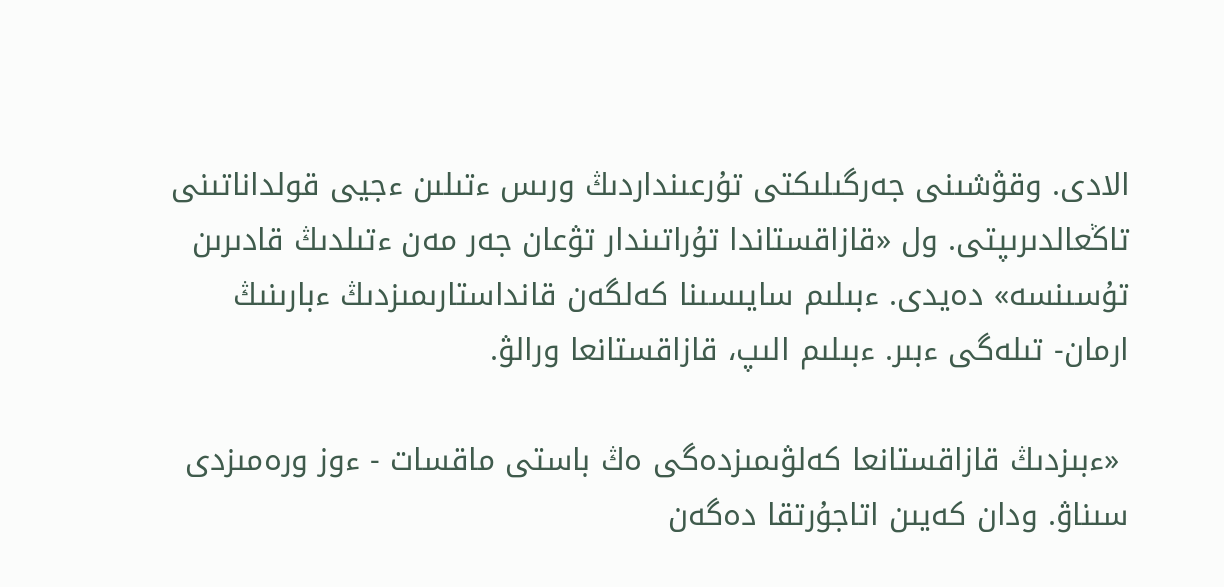الادى. وقۋشىنى جەرگىلىكتى تۇرعىنداردىڭ ورىس ءتىلىن ءجيى قولداناتىنى تاڭعالدىرىپتى. ول «قازاقستاندا تۇراتىندار تۋعان جەر مەن ءتىلدىڭ قادىرىن تۇسىنسە» دەيدى. ءبىلىم سايىسىنا كەلگەن قانداستارىمىزدىڭ ءبارىنىڭ ارمان- تىلەگى ءبىر. ءبىلىم الىپ، قازاقستانعا ورالۋ.

 «ءبىزدىڭ قازاقستانعا كەلۋىمىزدەگى ەڭ باستى ماقسات - ءوز ورەمىزدى سىناۋ. ودان كەيىن اتاجۇرتقا دەگەن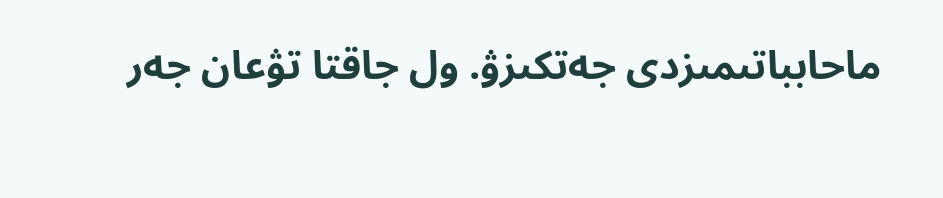ماحابباتىمىزدى جەتكىزۋ. ول جاقتا تۋعان جەر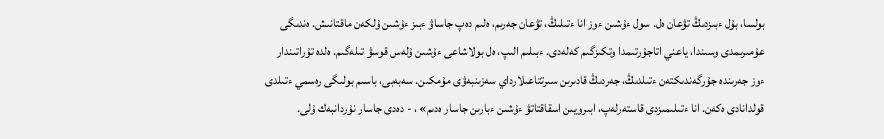بولسا، بۇل ءبىزدىڭ تۋعان ەل. سول ءۇشىن ءوز انا ءتىلىڭ، تۋعان جەرىم، ەلىم دەپ جاساۋ ءبىز ءۇشىن ۇلكەن ماقتانىش. ەندىگى عۇمىرىمدى وسىندا، ياعني اتاجۇرتىمدا وتكىزگىم كەلەدى. ءبىلىم الىپ، ەل بولاشاعى ءۇشىن ۇلەس قوسۋ تىلەگىم. ەلدە تۇراتىندار ءوز جەرىندە جۇرگەندىكتەن ءتىلدىڭ، جەردىڭ قادىرىن سىرتتاعىلارداي سەزىنبەۋى مۇمكىن. سەبەبى، باسىم بولىگى رەسمي ءتىلدى قولدانادى ەكەن. انا ءتىلىمىزدى قاستەرلەپ، ابىرويىن اسقاقتاتۋ ءۇشىن ءبارىن جاسار ەدىم» ، - دەدى جاسار نۇردانبەك ۇلى.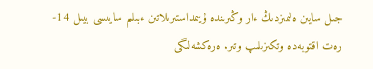جىل سايىن ەلىمىزدىڭ ءار وڭىرىندە ۇيىمداستىرىلاتىن ءبىلىم سايىسى بيىل 14-رەت اقتوبەدە وتكىزىلىپ وتىر. ەرەكشەلىگى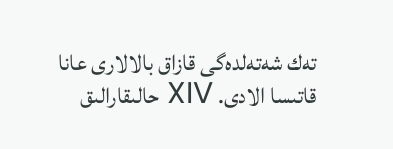تەك شەتەلدەگى قازاق بالالارى عانا قاتىسا الادى. XIV حالىقارالىق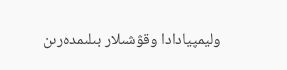وليمپيادادا وقۋشىلار بىلىمدەرىن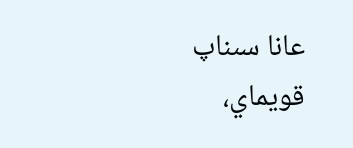عانا سىناپ قويماي،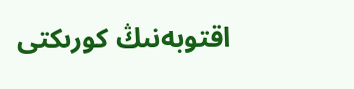اقتوبەنىڭ كورىكتى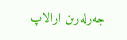جەرلەرىن ارالاپ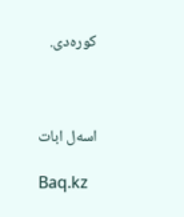كورەدى.



اسەل ابات

Baq.kz